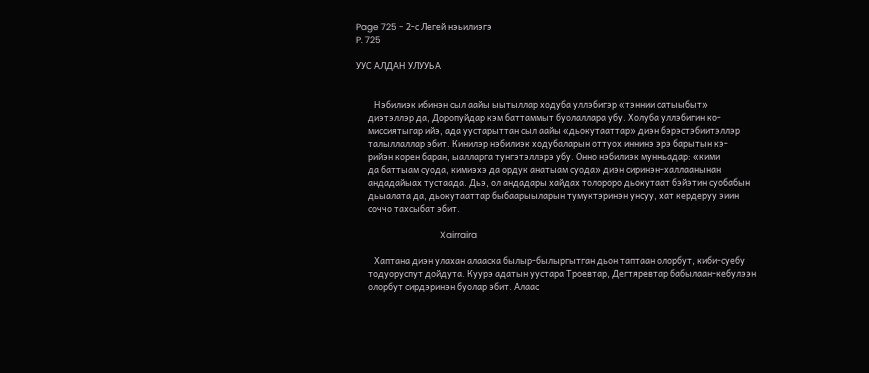Page 725 - 2-с Легей нэьилиэгэ
P. 725

УУС АЛДАН УЛУУЬА


         Нэбилиэк ибинэн сыл аайы ыытыллар ходуба уллэбигэр «тэннии сатыыбыт»
      диэтэллэр да, Доропуйдар кэм баттаммыт буолаллара убу. Холуба уллэбигин ко-
      миссиятыгар ийэ, ада уустарыттан сыл аайы «дьокутааттар» диэн бэрэстэбиитэллэр
      талыллаллар эбит. Кинилэр нэбилиэк ходубаларын оттуох иннинэ эрэ барытын кэ-
      рийэн корен баран, ыалларга тунгэтэллэрэ убу. Онно нэбилиэк мунньадар: «кими
      да баттыам суода, кимиэхэ да ордук анатыам суода» диэн сиринэн-халлаанынан
      андадайыах тустаада. Дьэ, ол андадары хайдах толороро дьокутаат бэйэтин суобабын
      дьыалата да, дьокутааттар быбаарыыларын тумуктэринэн унсуу, хат кердеруу эиин
      соччо тахсыбат эбит.

                                          Xairraira

         Хаптана диэн улахан алааска былыр-былыргытган дьон таптаан олорбут, киби-суебу
      тодуоруспут дойдута. Куурэ адатын уустара Троевтар, Дегтяревтар бабылаан-кебулээн
      олорбут сирдэринэн буолар эбит. Алаас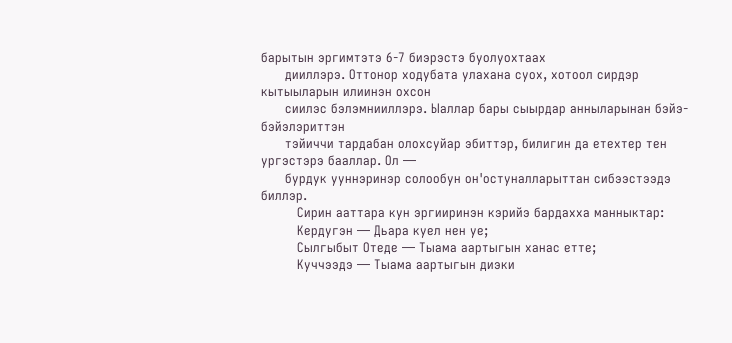барытын эргимтэтэ 6-7 биэрэстэ буолуохтаах
      дииллэрэ. Оттонор ходубата улахана суох, хотоол сирдэр кытыыларын илиинэн охсон
      сиилэс бэлэмнииллэрэ. Ыаллар бары сыырдар анныларынан бэйэ-бэйэлэриттэн
      тэйиччи тардабан олохсуйар эбиттэр, билигин да етехтер тен ургэстэрэ бааллар. Ол —
      бурдук ууннэринэр солообун он'остуналларыттан сибээстээдэ биллэр.
         Сирин ааттара кун эргииринэн кэрийэ бардахха манныктар:
         Кердугэн — Дьара куел нен уе;
         Сылгыбыт Отеде — Тыама аартыгын ханас етте;
         Куччээдэ — Тыама аартыгын диэки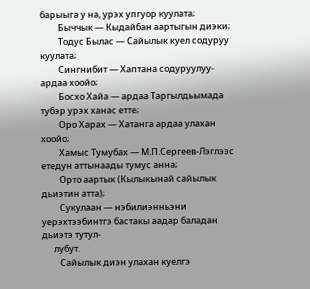барыыга у на, урэх упгуор куулата;
         Быччык — Кыдайбан аартыгын диэки;
         Тодус Былас — Сайылык куел содуруу куулата;
         Сингнибит — Хаптана содуруулуу-ардаа хоойо;
         Босхо Хайа — ардаа Таргылдьымада тубэр урэх ханас етте;
         Оро Харах — Хатанга ардаа улахан хоойо;
         Хамыс Тумубах — М.П.Сергеев-Лэглээс етедун аттынаады тумус анна;
         Орто аартык (Кылыкынай сайылык дьиэтин атта);
         Сукулаан — нэбилиэнньэни уерэхтээбинтгэ бастакы аадар баладан дьиэтэ тутул-
      лубут.
         Сайылык диэн улахан куелгэ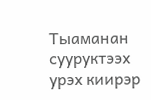Тыаманан сууруктээх урэх киирэр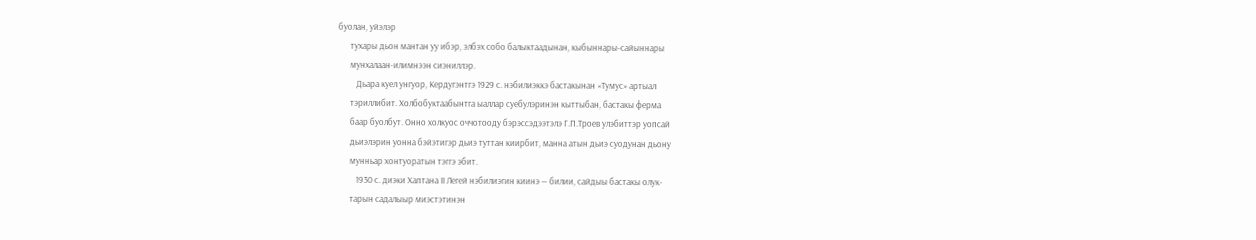буолан, уйэлэр
      тухары дьон мантан уу ибэр, элбэх собо балыктаадынан, кыбыннары-сайыннары
      мунхалаан-илимнээн сиэниллэр.
         Дьара куел унгуор, Кердугэнтгэ 1929 с. нэбилиэккэ бастакынан «Тумус» артыал
      тэриллибит. Холбобуктаабынтга ыаллар суебулэринэн кыттыбан, бастакы ферма
      баар буолбут. Онно холкуос оччотооду бэрэссэдээтэлэ Г.П.Троев улэбиттэр уопсай
      дьиэлэрин уонна бэйэтигэр дьиэ туттан киирбит, манна атын дьиэ суодунан дьону
      мунньар хонтуоратын тэггэ эбит.
         1930 с. диэки Хаптана II Легей нэбилиэгин киинэ — билии, сайдыы бастакы олук-
      тарын садалыыр миэстэтинэн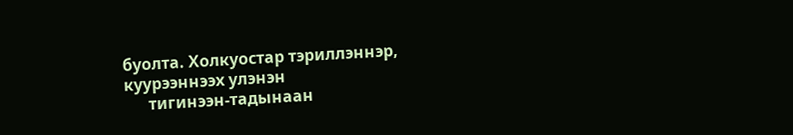буолта. Холкуостар тэриллэннэр, куурээннээх улэнэн
      тигинээн-тадынаан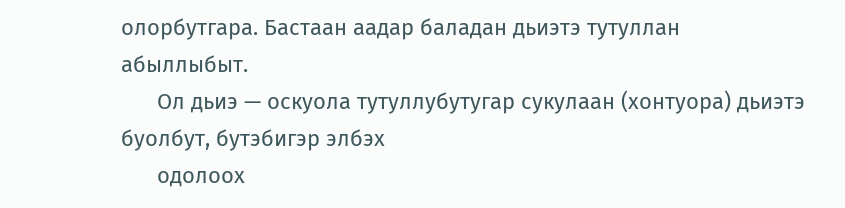олорбутгара. Бастаан аадар баладан дьиэтэ тутуллан абыллыбыт.
      Ол дьиэ — оскуола тутуллубутугар сукулаан (хонтуора) дьиэтэ буолбут, бутэбигэр элбэх
      одолоох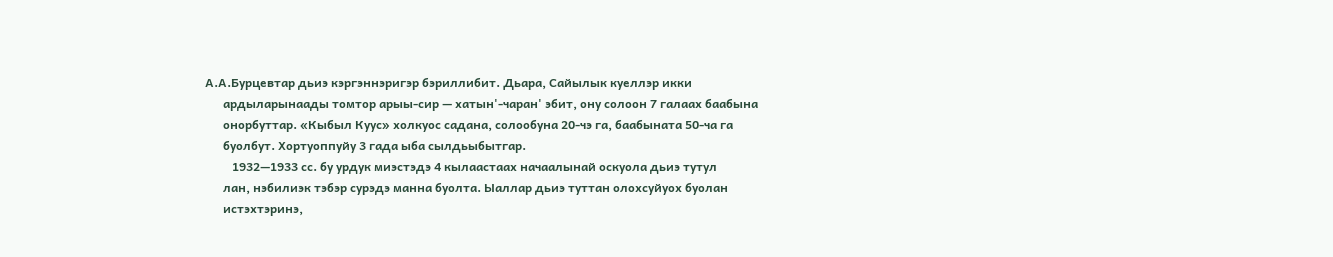А.А.Бурцевтар дьиэ кэргэннэригэр бэриллибит. Дьара, Сайылык куеллэр икки
      ардыларынаады томтор арыы-сир — хатын'-чаран' эбит, ону солоон 7 галаах баабына
      онорбуттар. «Кыбыл Куус» холкуос садана, солообуна 20-чэ га, баабыната 50-ча га
      буолбут. Хортуоппуйу 3 гада ыба сылдьыбытгар.
         1932—1933 сс. бу урдук миэстэдэ 4 кылаастаах начаалынай оскуола дьиэ тутул
      лан, нэбилиэк тэбэр сурэдэ манна буолта. Ыаллар дьиэ туттан олохсуйуох буолан
      истэхтэринэ,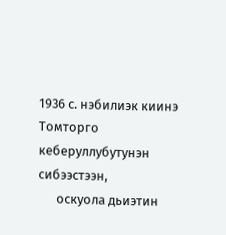1936 с. нэбилиэк киинэ Томторго кеберуллубутунэн сибээстээн,
      оскуола дьиэтин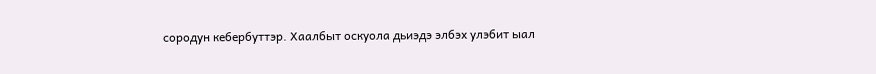сородун кебербуттэр. Хаалбыт оскуола дьиэдэ элбэх улэбит ыал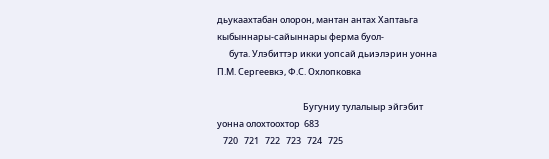дьукаахтабан олорон, мантан антах Хаптаьга кыбыннары-сайыннары ферма буол-
      бута. Улэбиттэр икки уопсай дьиэлэрин уонна П.М. Сергеевкэ, Ф.С. Охлопковка

                                           Бугуниу тулалыыр эйгэбит уонна олохтоохтор  683
   720   721   722   723   724   725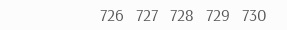726   727   728   729   730